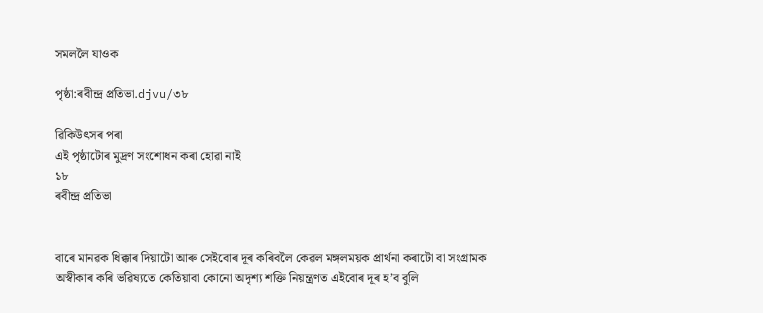সমললৈ যাওক

পৃষ্ঠা:ৰবীন্দ্ৰ প্ৰতিভা.djvu/৩৮

ৱিকিউৎসৰ পৰা
এই পৃষ্ঠাটোৰ মুদ্ৰণ সংশোধন কৰা হোৱা নাই
১৮
ৰবীন্দ্ৰ প্ৰতিভা


বাৰে মানৱক ধিক্কাৰ দিয়াটো আৰু সেইবোৰ দূৰ কৰিবলৈ কেৱল মঙ্গলময়ক প্ৰাৰ্থনা কৰাটো বা সংগ্ৰামক অস্বীকাৰ কৰি ভৱিষ্যতে কেতিয়াবা কোনো অদৃশ্য শক্তি নিয়ন্ত্ৰণত এইবোৰ দূৰ হ’ব বুলি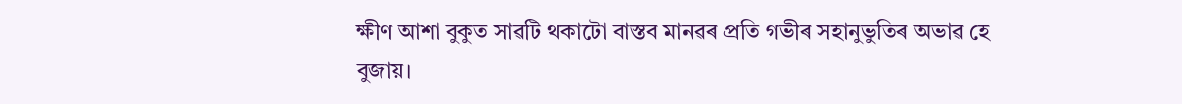ক্ষীণ আশা বুকুত সাৱটি থকাটো বাস্তব মানৱৰ প্ৰতি গভীৰ সহানুভুতিৰ অভাৱ হে বুজায়।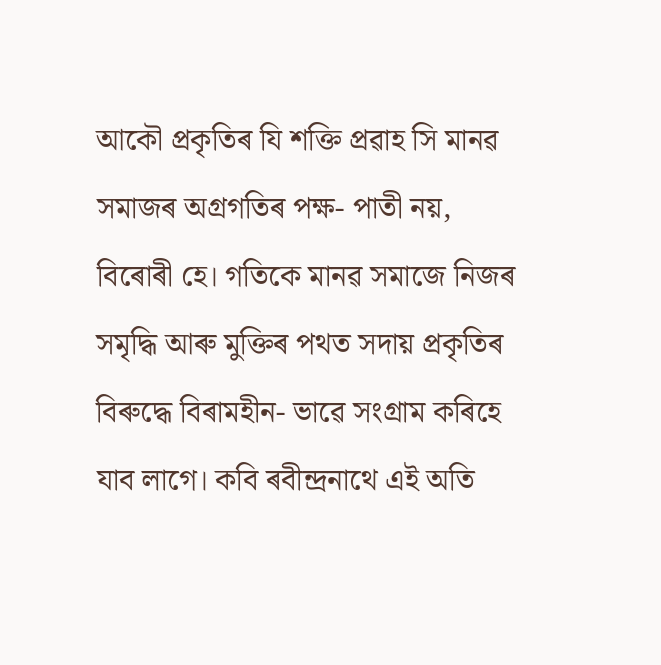আকৌ প্ৰকৃতিৰ যি শক্তি প্ৰৱাহ সি মানৱ সমাজৰ অগ্ৰগতিৰ পক্ষ- পাতী নয়, বিৰোৰী হে। গতিকে মানৱ সমাজে নিজৰ সমৃদ্ধি আৰু মুক্তিৰ পথত সদায় প্ৰকৃতিৰ বিৰুদ্ধে বিৰামহীন- ভাৱে সংগ্ৰাম কৰিহে যাব লাগে। কবি ৰবীন্দ্ৰনাথে এই অতি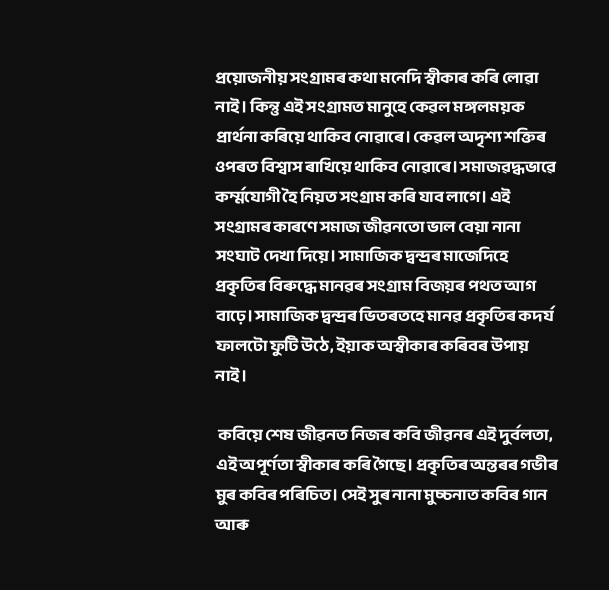প্ৰয়োজনীয় সংগ্ৰামৰ কথা মনেদি স্বীকাৰ কৰি লোৱা নাই। কিন্তু এই সংগ্ৰামত মানুহে কেৱল মঙ্গলময়ক প্ৰাৰ্থনা কৰিয়ে থাকিব নোৱাৰে। কেৱল অদৃশ্য শক্তিৰ ওপৰত বিশ্বাস ৰাখিয়ে থাকিব নোৱাৰে। সমাজৱদ্ধভাৱে কৰ্ম্মযোগী হৈ নিয়ত সংগ্ৰাম কৰি যাব লাগে। এই সংগ্ৰামৰ কাৰণে সমাজ জীৱনতো ভাল বেয়া নানা সংঘাট দেখা দিয়ে। সামাজিক দ্বন্দ্ৰৰ মাজেদিহে প্ৰকৃতিৰ বিৰুদ্ধে মানৱৰ সংগ্ৰাম বিজয়ৰ পথত আগ বাঢ়ে। সামাজিক দ্বন্দ্ৰৰ ভিতৰতহে মানৱ প্ৰকৃতিৰ কদৰ্য ফালটো ফুটি উঠে, ইয়াক অস্বীকাৰ কৰিবৰ উপায় নাই।

 কবিয়ে শেষ জীৱনত নিজৰ কবি জীৱনৰ এই দুৰ্বলতা, এই অপূৰ্ণতা স্বীকাৰ কৰি গৈছে। প্ৰকৃতিৰ অন্তৰৰ গভীৰ মুৰ কবিৰ পৰিচিত। সেই সুৰ নানা মুচ্চনাত কবিৰ গান আৰু